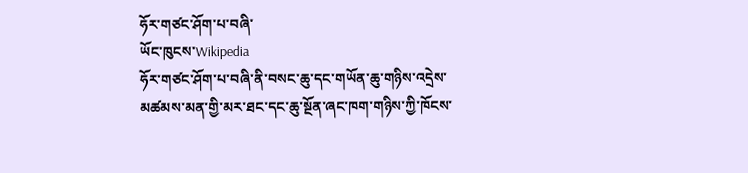ཧོར་གཙང་ཤོག་པ་བཞི་
ཡོང་ཁུངས་Wikipedia
ཧོར་གཙང་ཤོག་པ་བཞི་ནི་བསང་ཆུ་དང་གཡོན་ཆུ་གཉིས་འདྲེས་མཚམས་མན་གྱི་མར་ཐང་དང་ཆུ་སྔོན་ཞང་ཁག་གཉིས་ཀྱི་ཁོངས་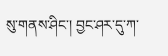སུ་གནས་ཤིང་། བྱང་ཤར་དུ་ཀ་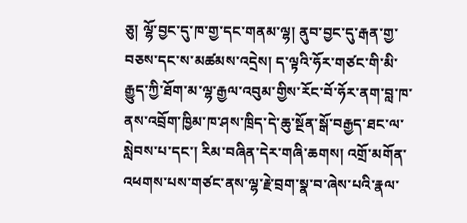ཅུ། ལྷོ་བྱང་དུ་ཁ་གྱ་དང་གནམ་ལྷ། ནུབ་བྱང་དུ་རྒན་གྱ་བཅས་དང་ས་མཚམས་འདྲེས། ད་ལྟའི་ཧོར་གཙང་གི་མི་རྒྱུད་ཀྱི་ཐོག་མ་ལྷ་རྒྱལ་འབུམ་གྱིས་རོང་བོ་ཧོར་ནག་བླ་ཁ་ནས་འབྲོག་ཁྱིམ་ཁ་ཤས་ཁྲིད་དེ་ཆུ་སྔོན་སྒོ་བརྒྱད་ཐང་ལ་སླེབས་པ་དང་། རིམ་བཞིན་དེར་གཞི་ཆགས། འགྲོ་མགོན་འཕགས་པས་གཙང་ནས་ལྷ་རྗེ་བྲག་སྣ་བ་ཞེས་པའི་རྣལ་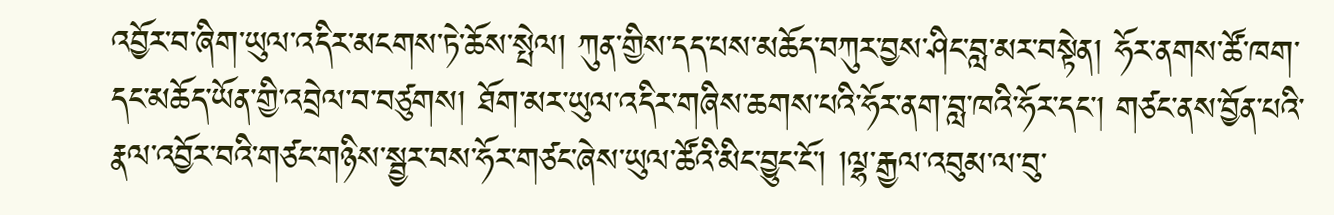འབྱོར་བ་ཞིག་ཡུལ་འདིར་མངགས་ཏེ་ཆོས་སྤེལ། ཀུན་གྱིས་དད་པས་མཆོད་བཀུར་བྱས་ཤིང་བླ་མར་བསྟེན། ཧོར་ནགས་ཚོ་ཁག་དང་མཆོད་ཡོན་གྱི་འབྲེལ་བ་བཙུགས། ཐོག་མར་ཡུལ་འདིར་གཞིས་ཆགས་པའི་ཧོར་ནག་བླ་ཁའི་ཧོར་དང་། གཙང་ནས་བྱོན་པའི་རྣལ་འབྱོར་བའི་གཙང་གཉིས་སྦྱར་བས་ཧོར་གཙང་ཞེས་ཡུལ་ཚོའི་མིང་བྱུང་ངོ་། །ལྷ་རྒྱལ་འབུམ་ལ་བུ་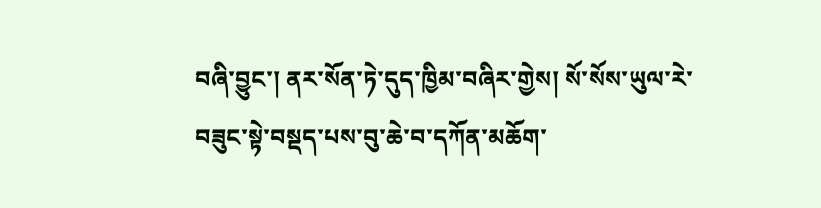བཞི་བྱུང་། ནར་སོན་ཏེ་དུད་ཁྱིམ་བཞིར་གྱེས། སོ་སོས་ཡུལ་རེ་བཟུང་སྟེ་བསྡད་པས་བུ་ཆེ་བ་དཀོན་མཆོག་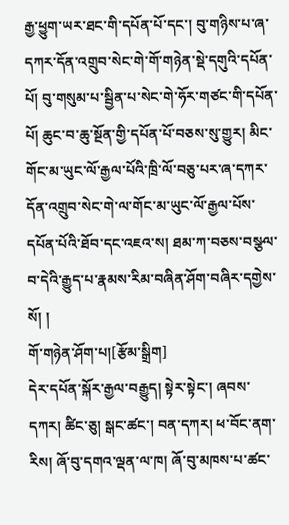རྒྱ་ཕྱུག་ཡར་ཐང་གི་དཔོན་པོ་དང་། བུ་གཉིས་པ་ཞ་དཀར་དོན་འགྲུབ་སེང་གེ་གོ་གཉེན་སྡེ་དགུའི་དཔོན་པོ། བུ་གསུམ་པ་སྦྱིན་པ་སེང་གེ་ཧོར་གཙང་གི་དཔོན་པོ། ཆུང་བ་ཆུ་སྔོན་གྱི་དཔོན་པོ་བཅས་སུ་གྱུར། མིང་གོང་མ་ཡུང་ལོ་རྒྱལ་པོའི་ཁྲི་ལོ་བཅུ་པར་ཞ་དཀར་དོན་འགྲུབ་སེང་གེ་ལ་གོང་མ་ཡུང་ལོ་རྒྱལ་པོས་དཔོན་པོའི་ཐོབ་དང་འཇའ་ས། ཐམ་ཀ་བཅས་བསྩལ་བ་དེའི་རྒྱུད་པ་རྣམས་རིམ་བཞིན་ཤོག་བཞིར་དགྱེས་སོ། །
གོ་གཉེན་ཤོག་པ།[རྩོམ་སྒྲིག]
དེར་དཔོན་སྐོར་རྒྱལ་བརྒྱུད། སྟེར་སྟེང་། ཞབས་དཀར། ཚིང་ཅུ། སྒང་ཚང་། བན་དཀར། ཕ་བོང་ནག་རིས། ཞོ་བུ་དགའ་ལྡན་ལ་ཁ། ཞོ་བུ་མཁས་པ་ཚང་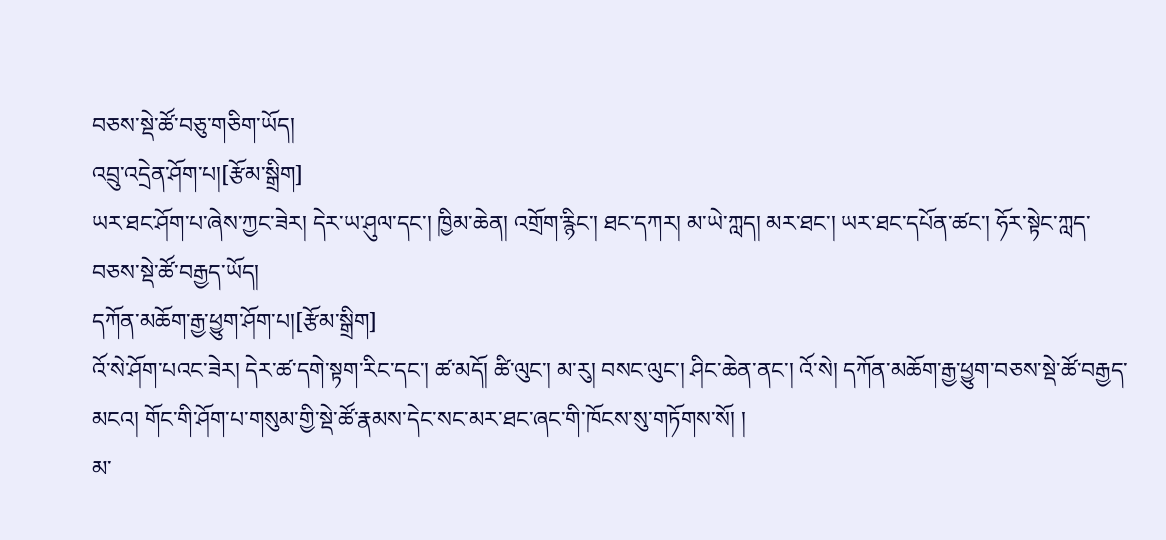བཅས་སྡེ་ཚོ་བཅུ་གཅིག་ཡོད།
འབྲུ་འདྲེན་ཤོག་པ།[རྩོམ་སྒྲིག]
ཡར་ཐང་ཤོག་པ་ཞེས་ཀྱང་ཟེར། དེར་ཡ་ཤུལ་དང་། ཁྱིམ་ཆེན། འགྲོག་རྙིང་། ཐང་དཀར། མ་ཡེ་ཀླད། མར་ཐང་། ཡར་ཐང་དཔོན་ཚང་། ཧོར་སྟེང་ཀླད་བཅས་སྡེ་ཚོ་བརྒྱད་ཡོད།
དཀོན་མཆོག་རྒྱ་ཕྱུག་ཤོག་པ།[རྩོམ་སྒྲིག]
འོ་སེ་ཤོག་པའང་ཟེར། དེར་ཚ་དགེ་སྟག་རིང་དང་། ཚ་མདོ། ཚི་ལུང་། མ་རུ། བསང་ལུང་། ཤིང་ཆེན་ནང་། འོ་སེ། དཀོན་མཆོག་རྒྱ་ཕྱུག་བཅས་སྡེ་ཚོ་བརྒྱད་མངའ། གོང་གི་ཤོག་པ་གསུམ་གྱི་སྡེ་ཚོ་རྣམས་དེང་སང་མར་ཐང་ཞང་གི་ཁོངས་སུ་གཏོགས་སོ། །
མ་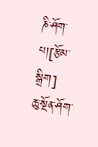ཎི་ཤོག་པ།[རྩོམ་སྒྲིག]
ཆུ་སྔོན་ཤོག་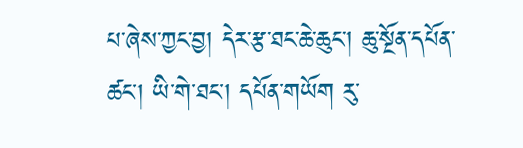པ་ཞེས་ཀྱང་བྱ། དེར་རྩ་ཐང་ཆེ་ཆུང་། ཆུ་སྔོན་དཔོན་ཚང་། ཡི་གེ་ཐང་། དཔོན་གཡོག རུ་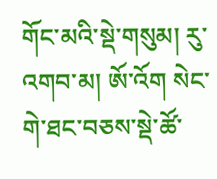གོང་མའི་སྡེ་གསུམ། རུ་འགབ་མ། ཨོ་འོག སེང་གེ་ཐང་བཅས་སྡེ་ཚོ་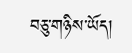བཅུ་གཉིས་ཡོད།